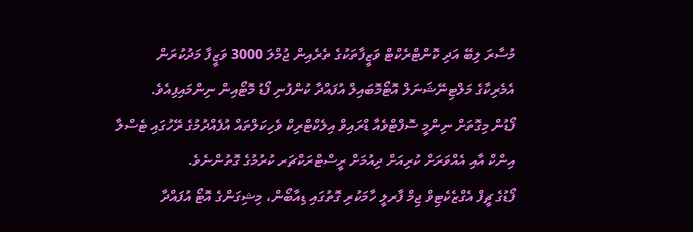މުސާރަ ލިބޭ އަދި ކޮންޓްރެކްޓް ވަޒީފާތަކުގެ ތެރެއިން ޖުމްލަ 3000 ވަޒީފާ މަދުކުރަން އެމެރިކާގެ މަލްޓިނޭޝަނަލް އޮޓޯމޮބައިލް އުފައްދާ ކުންފުނި ފޯޑު މޮޓޯއިން ނިންމައިފިއެވެ.
ފޯޑުން މިގޮތަށް ނިންމީ ސޮފްޓްވެއާ ޑްރައިވް އިލެކްޓްރިކް ވެހިކަލްތައް އުފެއްދުމުގެ ރޭހުގައި ޓެސްލާ އިންކް އާއި އެއްވަރަށް ކުރިއަށް ދިއުމަށް ރީސްޓްރަކްޗަރ ކުރުމުގެ ގޮތުންނެވެ.
ފޯޑުގެ ޗީފް އެގްޒެކެޓިވް ޖިމް ފާރލީ ހާމަކުރި ގޮތުގައި ޑިއާބޯން، މިޝިގަންގެ އޮޓޯ އުފައްދާ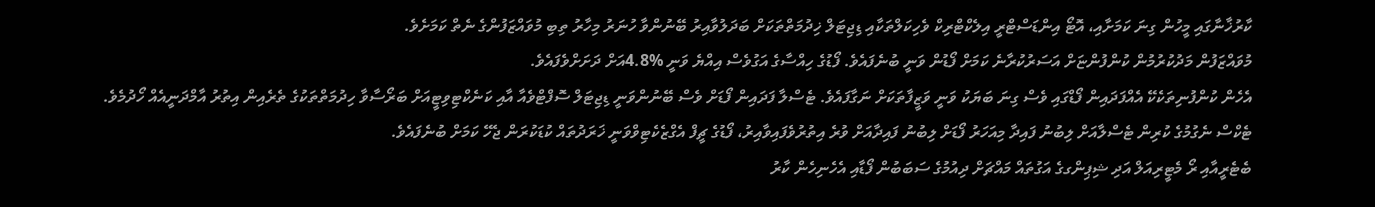ކާރުޚާނާގައި މީހުން ގިނަ ކަމަށާއި، އޮޓޯ އިންޑަސްޓްރީ އިލެކްޓްރިކް ވެހިކަލްތަކާއި ޑިޖިޓަލް ޚިދުމަތްތަކަށް ބަދަލުވާއިރު ބޭނުންވާ ހުނަރު މިހާރު ތިބި މުވައްޒަފުންގެ ނެތް ކަމަށެވެ.
މުވައްޒަފުން މަދުކުރުމުން ކުންފުންޏަށް އަސަރުކުރާނެ ކަމަށް ފޯޑުން ވަނީ ބުނެފައެވެ. ފޯޑުގެ ހިއްސާގެ އަގުވެސް އިއްޔެ ވަނީ %4.8އަށް ދަށަށްވެފައެވެ.
އެހެން ކުންފުނިތަކެކޭ އެއްފަދައިން ފޯޑްގައި ވެސް ގިނަ ބަޔަކު ވަނީ ވަޒީފާތަކަށް ނަގާފައެވެ. ޓެސްލާ ފަދައިން ފޯޑަށް ވެސް ބޭނުންވަނީ ޑިޖިޓަލް ސޮފްޓްވެއާ އާއި ކަނެކްޓިވިޓީއަށް ބަރޯސާވާ ހިދުމަތްތަކުގެ ތެރެއިން އިތުރު އާމްދަނީއެއް ހޯދުމެވެ.
ޓެކްސް ނެގުމުގެ ކުރިން ޓެސްލާއަށް ލިބުނު ފައިދާ މިއަހަރު ފޯޑަށް ލިބުނު ފައިދާއަށް ވުރެ އިތުރުވެފައިވާއިރު، ފޯޑުގެ ޗީފް އެގްޒެކެޓިވްވަނީ ޚަރަދުތައް ކުޑަކުރަން ޖެހޭ ކަމަށް ބުނެފައެވެ.
ބެޓެރީއާއި ރޯ މެޓީރިއަލް އަދި ޝިޕިންގގެ އަގުތައް މައްޗަށް ދިއުމުގެ ސަބަބުން ފޯޑާއި އެހެނިހެން ކާރު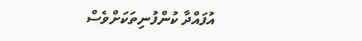އުފައްދާ ކުންފުނިތަކަށްވެސް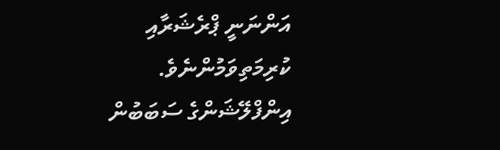އަންނަނީ ޕްރެޝަރާއި ކުރިމަތިވަމުންނެވެ.
އިންފްލޭޝަންގެ ސަބަބުން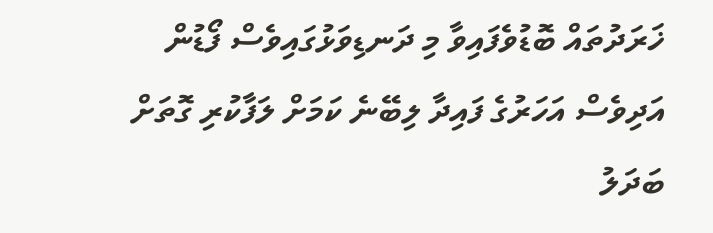ޚަރަދުތައް ބޮޑުވެފައިވާ މި ދަނޑިވަޅުގައިވެސް ފޯޑުން އަދިވެސް އަހަރުގެ ފައިދާ ލިބޭނެ ކަމަށް ލަފާކުރި ގޮތަށް ބަދަލު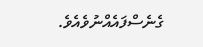ގެނެސްފައެއްނުވެއެވެ.